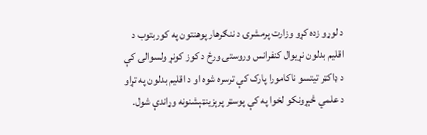د لوړو زده کړو وزارت پرمشرۍ د ننګرهار پوهنتون په کوربتوب د اقلیم بدلون نړیوال کنفرانس وروستۍ ورځ د کوز کونړ ولسوالۍ کې د ډاکټر تیتسو ناکامورا پارک کې ترسره شوه او د اقلیم بدلون په تړاو د علمي څېړونکو لخوا په کې پوسټر پرېزینټېشنونه وړاندې شول.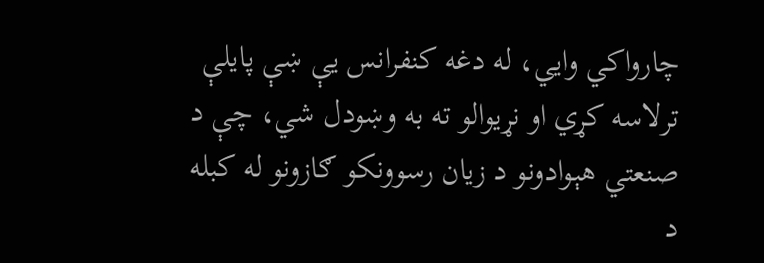چارواکي وايي، له دغه کنفرانس یې ښې پایلې ترلاسه کړي او نړیوالو ته به وښودل شي، چې د صنعتي هېوادونو د زیان رسوونکو ګازونو له کبله د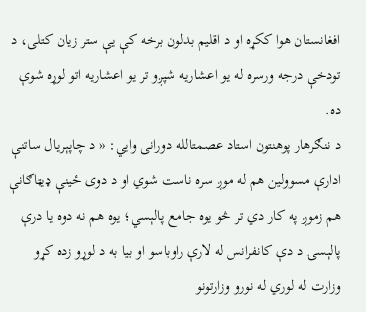افغانستان هوا ککړه او د اقلیم بدلون برخه کې یې ستر زیان کتلی، د تودخې درجه ورسره له یو اعشاریه شپږو تر یو اعشاریه اتو لوړه شوې ده.
د ننګرهار پوهنتون استاد عصمتالله دورانی وايي: « د چاپېریال ساتنې ادارې مسوولین هم له موږ سره ناست شوي او د دوی ځينې ډیټاګانې هم زموږ په کار دي تر څو یوه جامع پالېسي؛ یوه هم نه دوه یا درې پالېسۍ د دې کانفرانس له لارې راوباسو او بیا به د لوړو زده کړو وزارت له لوري له نورو وزارتونو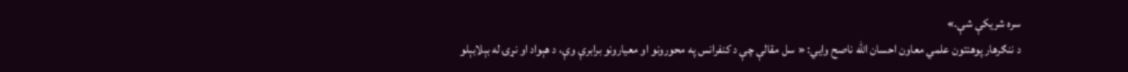سره شریکې شې.»
د ننګرهار پوهنتون علمي معاون احسان الله ناصح وايي: « سل مقالې چې د کنفرانس په محورونو او معیارونو برابرې وې، د هېواد او نړۍ له بېلابېلو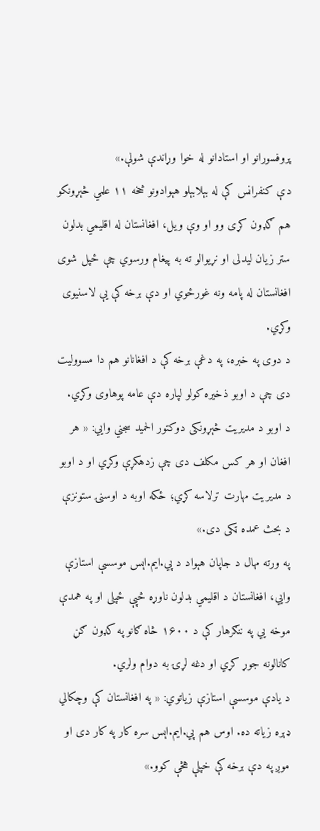پروفسورانو او استادانو له خوا وړاندې شولې.»
دې کنفرانس کې له بېلابېلو هېوادونو څخه ۱۱ علمي څېړونکو هم ګډون کړی وو او وې ویل، افغانستان له اقلیمي بدلون ستر زیان لیدلی او نړیوالو ته به پيغام ورسوي چې ځپل شوی افغانستان له پامه ونه غورځوي او دې برخه کې یې لاسنیوی وکړي.
د دوی په خبره، په دغې برخه کې د افغانانو هم دا مسوولیت دی چې د اوبو ذخیره کولو لپاره دې عامه پوهاوی وکړي.
د اوبو د مديريت څېړونکی دوکتور الحمید سجني وايي: « هر افغان او هر کس مکلف دی چې زدهکړې وکړي او د اوبو د مديريت مهارت ترلاسه کړي؛ ځکه اوبه د اوسنۍ ستونزې د بحث عمده ټکی دی.»
په ورته مهال د جاپان هېواد د پي.ایم.اېس موسسې استازې وايي، افغانستان د اقلیمي بدلون ناوړه څپې ځپلی او په همدې موخه يي په ننګرهار کې د ۱۶۰۰ څاه ګانو په کډون ګڼ کانالونه جوړ کړي او دغه لړۍ به دوام ولري.
د یادې موسسې استازې زیاتوي: « په افغانستان کې وچکالي ډېره زیاته ده. اوس هم پي.ایم.اېس سره کار په کار دی او موږ په دې برخه کې خپلې هڅې کوو.»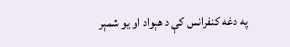په دغه کنفرانس کې د هېواد او یو شمېر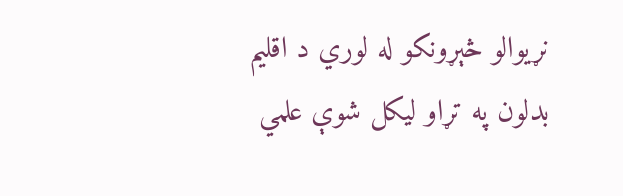نړیوالو څېړونکو له لوري د اقلیم بدلون په تړاو لیکل شوې علمي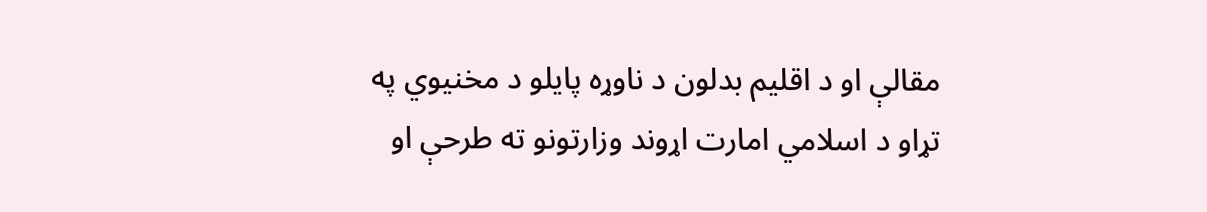مقالې او د اقلیم بدلون د ناوړه پایلو د مخنیوي په تړاو د اسلامي امارت اړوند وزارتونو ته طرحې او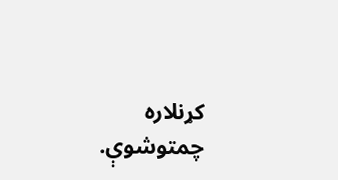کړنلاره چمتوشوې.